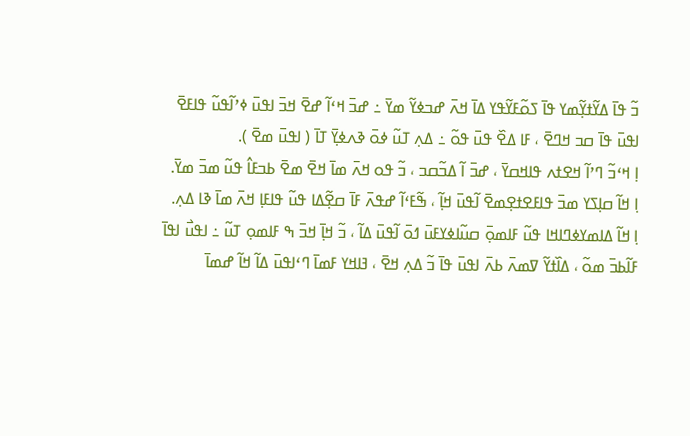ߏ߬ ߟߊ߫ ߡߌ߬ߙߌ߲߬ߘߌ ߟߊ߫ ߖߋ߬ߓߌ߬ߟߌ ߡߊ߫ ߞߍ߫ ߝߏߦߌ߬ ߘߌ߫ ߸ ߝߏ߫ ߞߵߊ߬ ߝߐ߫ ߞߏ߫ ߊߟߎ߫ ߦߴߊ߬ߟߎ߬ ߟߊߓߐ߫ ߊߟߎ߫ ߟߊ߫ ߛߏ ߞߣߐ߫ ، ߓߊ ߡߐ߰ ߟߎ߫ ߟߋ߬ ߸ ߡߍ߲ ߠߎ߬ ߦߋ߫ ߢߍߦߌ߲߫ ߠߊ߫ ( ߊߟߎ߫ ߘߐ߫ ).
ߊ߲ ߞߵߏ߬ ߣߴߊ߬ ߞߐߙߍ ߟߊߞߛߌ߫ ، ߝߏ߫ ߊ߬ ߡߏ߬ߛߏ ، ߏ߬ ߟߋ ߞߍ߫ ߘߊ߫ ߞߐ߫ ߘߐ߫ ߕߏߓߊ߮ ߟߎ߬ ߘߏ߫ ߘߌ߫.
ߊ߲ ߞߊ߬ ߛߊ߲ߖߌ ߘߏ߫ ߟߊߓߐߙߐ߲ߘߐ߫ ߊ߬ߟߎ߫ ߞߊ߲߬ ، ߒ߬ߓߵߊ߬ ߝߟߍ߫ ߓߊ߫ ߛߐ߲߬ߡߊ ߟߎ߬ ߟߊߓߊ߲ ߞߍ߫ ߘߊ߫ ߢߊ ߡߍ߲.
ߊ߲ ߞߊ߬ ߡߊߘߌߦߣߊߞߊ ߟߎ߬ ߓߊߘߋ߲߫ ߛߎ߬ߊߦߌߓߎ߫ ߗߋ߫ ߊ߬ߟߎ߫ ߡߊ߬ ، ߏ߬ ߞߊ߲߫ ߞߏ߫ ߒ ߓߊߘߋ߲ ߠߎ߬ ߸ ߊߟߎ߯ ߊߟߊ߫ ߓߊ߬ߕߏ߫ ߘߋ߬ ، ߡߊ߰ߙߌ߬ ߜߘߍ߫ ߕߍ߫ ߊߟߎ߫ ߟߊ߫ ߏ߬ ߡߍ߲ ߞߐ߫ ، ߔߊߞߌ ߓߘߊ߫ ߣߵߊߟߎ߫ ߡߊ߬ ߞߊ߬ ߝߘߊ߫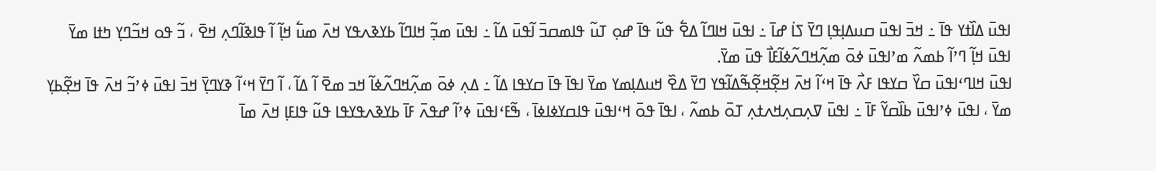ߊߟߎ߫ ߡߊ߰ߙߌ ߟߊ߫ ߸ ߞߏ߫ ߊߟߎ߫ ߛߎߡߊ߲ߟߊ߲ ߣߌ߫ ߖߊ߭ ߝߊ߫ ߸ ߊߟߎ߫ ߞߊߣߊ߬ ߡߐ߱ ߟߎ߬ ߟߊ߫ ߝߋ߲ ߠߎ߬ ߟߊߘߛߏ߫ ߊ߬ߟߎ߫ ߡߊ߬ ߸ ߊߟߎ߫ ߘߏ߲߬ ߞߊߣߊ߬ ߕߌߢߍߟߌ ߞߍ߫ ߘߎ߱ ߞߊ߲߬ ߊ߬ ߟߊߢߊ߬ߣߍ߲ ߞߐ߫ ، ߏ߬ ߟߋ ߞߏ߬ߣߌ߲ ߤߙߊ ߘߌ߫ ߊߟߎ߫ ߞߊ߲߬ ߣߴߊ߬ ߕߘߍ߬ ߘߴߊߟߎ߫ ߦߋ߫ ߘߍ߲߬ߞߣߍ߬ߦߊ߬ߓߊ߯ ߟߎ߫ ߘߌ߫.
ߊߟߎ߫ ߞߊߣߵߊߟߎ߫ ߛߌ߰ ߛߌߟߊ ߓߍ߯ ߟߊ߫ ߞߵߊ߬ ߞߍ߫ ߞߐ߲߬ߞߐ߲߬ߒ߬ߡߊ߬ߟߌ ߣߌ߫ ߡߐ߰ ߞߎߡߊ߲ߘߌ ߘߌ߫ ߊߟߊ߫ ߟߊ߫ ߛߌߟߊ ߡߊ߬ ߸ ߡߍ߲ ߦߋ߫ ߘߍ߲߬ߞߣߍ߬ߦߊ߬ ߞߏ ߘߐ߫ ߊ߬ ߡߊ߬ ، ߊ߬ ߣߌ߫ ߞߵߊ߬ ߢߌߣߌ߲߫ ߞߏ߫ ߊߟߎ߫ ߦߴߏ߬ ߞߍ߫ ߟߊ߫ ߞߐ߲߬ߕߌ߲ ߘߌ߫ ، ߊߟߎ߫ ߦߴߊߟߎ߫ ߕߊ߰ߛߌ߬ ߓߊ߫ ߸ ߊߟߎ߫ ߜߍ߲ߛߍ߲ߞߍߙߍ߲ ߠߋ߫ ߕߘߍ߬ ، ߊߟߊ߫ ߟߋ߫ ߞߵߊߟߎ߫ ߟߊߛߌߦߊߦߊ߫ ، ߒ߬ߓߵߊߟߎ߫ ߦߴߊ߬ ߝߟߍ߫ ߓߊ߫ ߕߌߢߍߟߌߟߊ ߟߎ߬ ߟߊߓߊ߲ ߞߍ߫ ߘߊ߫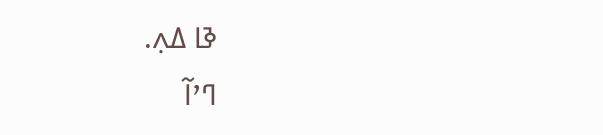ߢߊ ߡߍ߲.
ߣߴߊ߬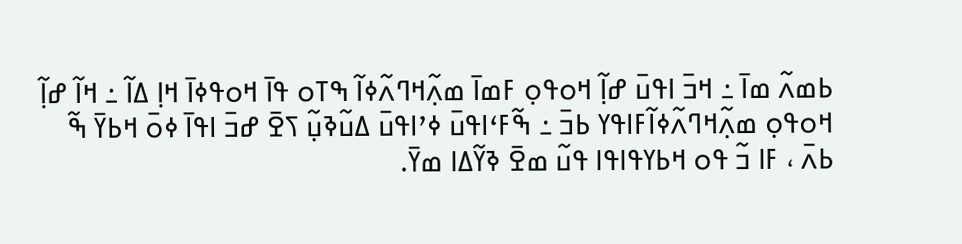ߕߘߍ߬ ߘߊ߫ ߸ ߞߏ߫ ߊߟߎ߫ ߝߊ߲߬ ߞߋߟߋ߲ ߓߘߊ߫ ߘߍ߲߬ߞߣߍ߬ߦߊ߬ ߒߠߋ ߟߊ߫ ߞߋߟߦߊ߫ ߞߊ߲ ߡߊ߬ ߸ ߞߊ߬ ߝߊ߲߬ ߞߋߟߋ߲ ߘߍ߲߬ߞߣߍ߬ߦߊ߬ߓߊߟߌ ߕߏ߫ ߸ ߒ߬ߓߵߊߟߎ߫ ߦߴߊߟߎ߫ ߡߎ߬ߢߎ߲߬ ߖߐ߫ ߝߏ߫ ߊߟߊ߫ ߦߋ߫ ߞߕߌ߫ ߒ߬ ߕߍ߫ ، ߓߊ ߏ߬ ߟߋ ߞߕߌߟߊߟߊ ߟߎ߬ ߘߐ߫ ߢߌ߬ߡߊ ߘߌ߫.